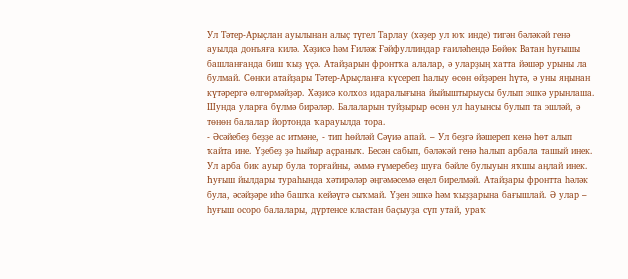Ул Тәтер-Арыҫлан ауылынан алыҫ түгел Тарлау (хәҙер ул юҡ инде) тигән бәләкәй генә ауылда донъяға килә. Хәҙисә һәм Ғиләж Ғәйфуллиндар ғаиләһендә Бөйөк Ватан һуғышы башланғанда биш ҡыҙ үҫә. Атайҙарын фронтҡа алалар, ә уларҙың хатта йәшәр урыны ла булмай. Сөнки атайҙары Тәтер-Арыҫланға күсереп һалыу өсөн өйҙәрен һүтә, ә уны яңынан күтәрергә өлгөрмәйҙәр. Хәҙисә колхоз идаралығына йыйыштырыусы булып эшкә урынлаша. Шунда уларға бүлмә бирәләр. Балаларын туйҙырыр өсөн ул һауынсы булып та эшләй, ә төнөн балалар йортонда ҡарауылда тора.
- Әсәйебеҙ беҙҙе ас итмәне, - тип һөйләй Сәүиә апай. – Ул беҙгә йәшереп кенә һөт алып ҡайта ине. Үҙебеҙ ҙә һыйыр аҫраныҡ. Бесән сабып, бәләкәй генә һалып арбала ташый инек. Ул арба бик ауыр була торғайны, әммә ғүмеребеҙ шуға бәйле булыуын яҡшы аңлай инек.
Һуғыш йылдары тураһында хәтирәләр әңгәмәсемә еңел бирелмәй. Атайҙары фронтта һәләк була, әсәйҙәре иһә башҡа кейәүгә сыҡмай. Үҙен эшкә һәм ҡыҙҙарына бағышлай. Ә улар – һуғыш осоро балалары, дүртенсе кластан баҫыуҙа сүп утай, ураҡ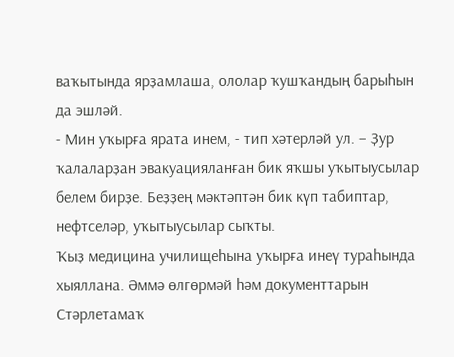ваҡытында ярҙамлаша, ололар ҡушҡандың барыһын да эшләй.
- Мин уҡырға ярата инем, - тип хәтерләй ул. – Ҙур ҡалаларҙан эвакуацияланған бик яҡшы уҡытыусылар белем бирҙе. Беҙҙең мәктәптән бик күп табиптар, нефтселәр, уҡытыусылар сыҡты.
Ҡыҙ медицина училищеһына уҡырға инеү тураһында хыяллана. Әммә өлгөрмәй һәм документтарын Стәрлетамаҡ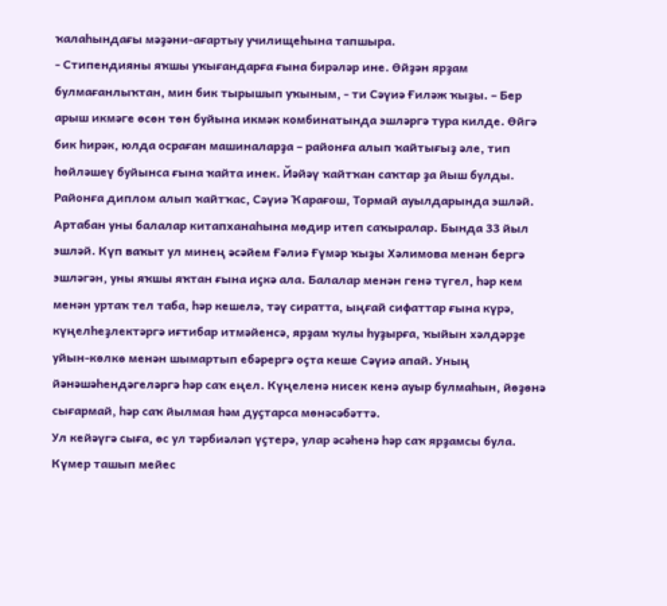ҡалаһындағы мәҙәни-ағартыу училищеһына тапшыра.
- Стипендияны яҡшы уҡығандарға ғына бирәләр ине. Өйҙән ярҙам булмағанлыҡтан, мин бик тырышып уҡыным, - ти Сәүиә Ғиләж ҡыҙы. – Бер арыш икмәге өсөн төн буйына икмәк комбинатында эшләргә тура килде. Өйгә бик һирәк, юлда осраған машиналарҙа – районға алып ҡайтығыҙ әле, тип һөйләшеү буйынса ғына ҡайта инек. Йәйәү ҡайтҡан саҡтар ҙа йыш булды.
Районға диплом алып ҡайтҡас, Сәүиә Ҡарағош, Тормай ауылдарында эшләй. Артабан уны балалар китапханаһына мөдир итеп саҡыралар. Бында 33 йыл эшләй. Күп ваҡыт ул минең әсәйем Ғәлиә Ғүмәр ҡыҙы Хәлимова менән бергә эшләгән, уны яҡшы яҡтан ғына иҫкә ала. Балалар менән генә түгел, һәр кем менән уртаҡ тел таба, һәр кешелә, тәү сиратта, ыңғай сифаттар ғына күрә, күңелһеҙлектәргә иғтибар итмәйенсә, ярҙам ҡулы һуҙырға, ҡыйын хәлдәрҙе уйын-көлкө менән шымартып ебәрергә оҫта кеше Сәүиә апай. Уның йәнәшәһендәгеләргә һәр саҡ еңел. Күңеленә нисек кенә ауыр булмаһын, йөҙөнә сығармай, һәр саҡ йылмая һәм дуҫтарса мөнәсәбәттә.
Ул кейәүгә сыға, өс ул тәрбиәләп үҫтерә, улар әсәһенә һәр саҡ ярҙамсы була. Күмер ташып мейес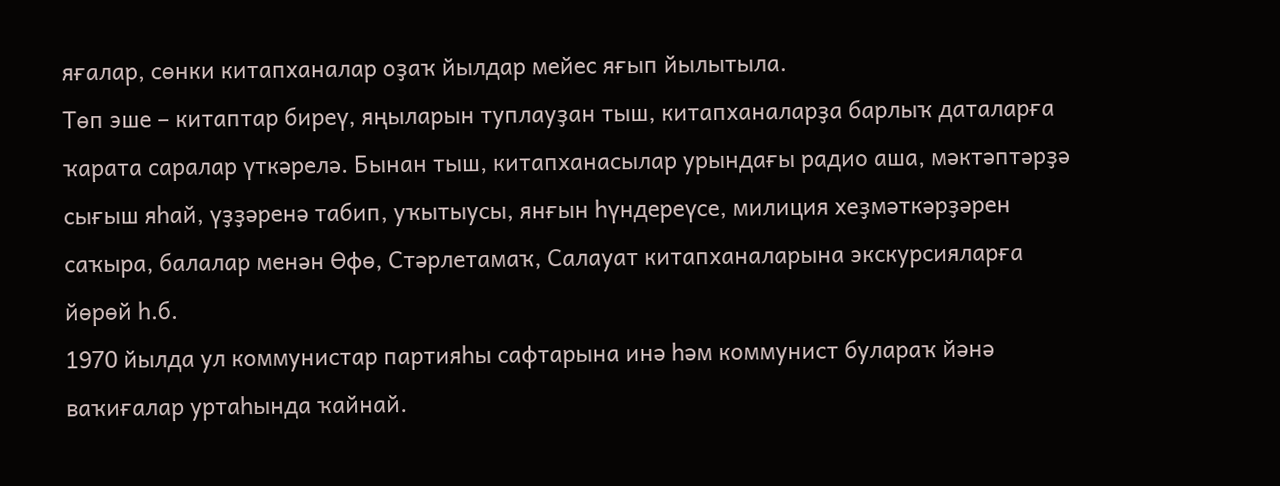яғалар, сөнки китапханалар оҙаҡ йылдар мейес яғып йылытыла.
Төп эше – китаптар биреү, яңыларын туплауҙан тыш, китапханаларҙа барлыҡ даталарға ҡарата саралар үткәрелә. Бынан тыш, китапханасылар урындағы радио аша, мәктәптәрҙә сығыш яһай, үҙҙәренә табип, уҡытыусы, янғын һүндереүсе, милиция хеҙмәткәрҙәрен саҡыра, балалар менән Өфө, Стәрлетамаҡ, Салауат китапханаларына экскурсияларға йөрөй һ.б.
1970 йылда ул коммунистар партияһы сафтарына инә һәм коммунист булараҡ йәнә ваҡиғалар уртаһында ҡайнай.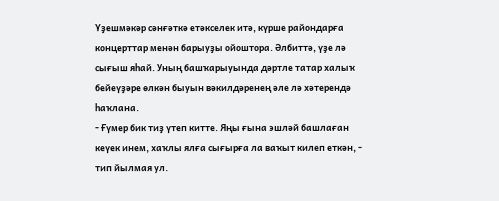Үҙешмәкәр сәнғәткә етәкселек итә, күрше райондарға концерттар менән барыуҙы ойоштора. Әлбиттә, үҙе лә сығыш яһай. Уның башҡарыуында дәртле татар халыҡ бейеүҙәре өлкән быуын вәкилдәренең әле лә хәтерендә һаҡлана.
- Ғүмер бик тиҙ үтеп китте. Яңы ғына эшләй башлаған кеүек инем, хаҡлы ялға сығырға ла ваҡыт килеп еткән, - тип йылмая ул.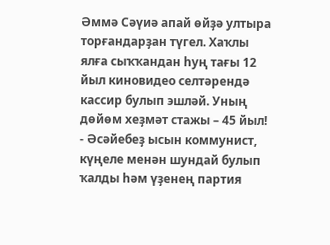Әммә Сәүиә апай өйҙә ултыра торғандарҙан түгел. Хаҡлы ялға сыҡҡандан һуң тағы 12 йыл киновидео селтәрендә кассир булып эшләй. Уның дөйөм хеҙмәт стажы – 45 йыл!
- Әсәйебеҙ ысын коммунист, күңеле менән шундай булып ҡалды һәм үҙенең партия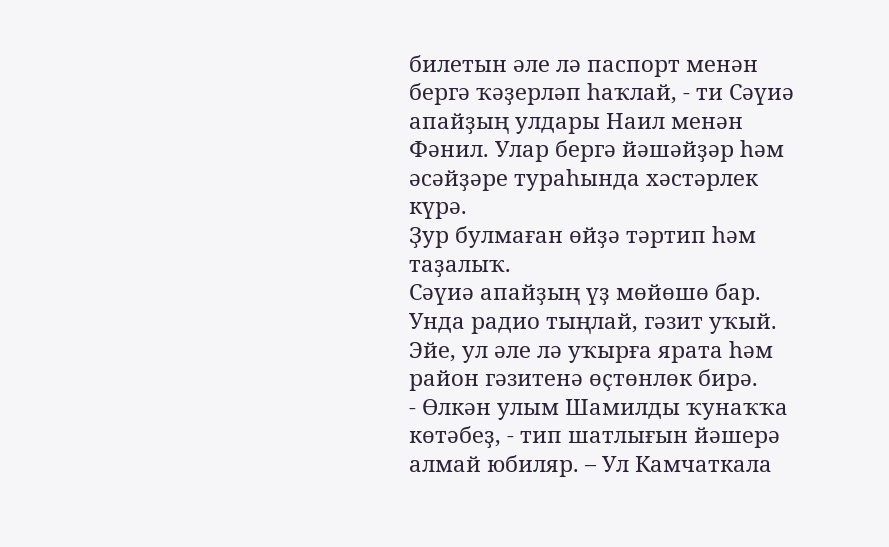билетын әле лә паспорт менән бергә ҡәҙерләп һаҡлай, - ти Сәүиә апайҙың улдары Наил менән Фәнил. Улар бергә йәшәйҙәр һәм әсәйҙәре тураһында хәстәрлек күрә.
Ҙур булмаған өйҙә тәртип һәм таҙалыҡ.
Сәүиә апайҙың үҙ мөйөшө бар. Унда радио тыңлай, гәзит уҡый. Эйе, ул әле лә уҡырға ярата һәм район гәзитенә өҫтөнлөк бирә.
- Өлкән улым Шамилды ҡунаҡҡа көтәбеҙ, - тип шатлығын йәшерә алмай юбиляр. – Ул Камчаткала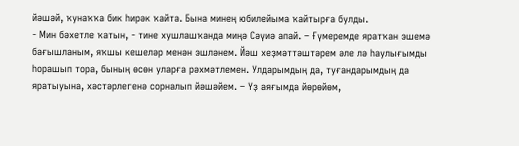йәшәй, ҡунаҡҡа бик һирәк ҡайта. Бына минең юбилейыма ҡайтырға булды.
- Мин бәхетле ҡатын, - тине хушлашҡанда миңә Сәүиә апай. – Ғүмеремде яратҡан эшемә бағышланым, яҡшы кешеләр менән эшләнем. Йәш хеҙмәттәштәрем әле лә һаулығымды һорашып тора, бының өсөн уларға рәхмәтлемен. Улдарымдың да, туғандарымдың да яратыуына, хәстәрлегенә сорналып йәшәйем. – Үҙ аяғымда йөрөйөм,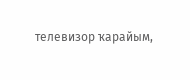телевизор ҡарайым,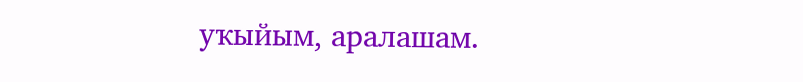уҡыйым, аралашам.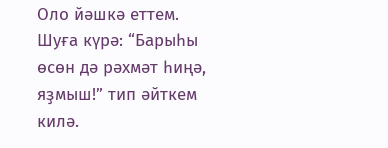Оло йәшкә еттем. Шуға күрә: “Барыһы өсөн дә рәхмәт һиңә, яҙмыш!” тип әйткем килә.